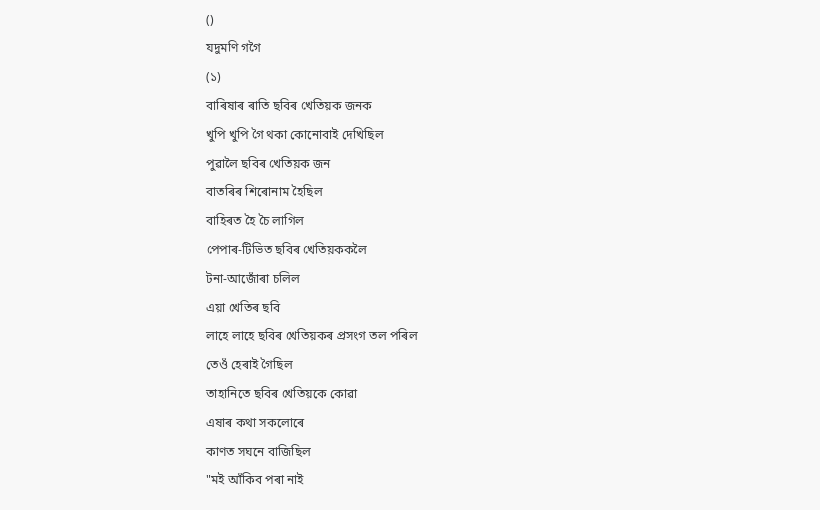()
যদুমণি গগৈ
(১)
বাৰিষাৰ ৰাতি ছবিৰ খেতিয়ক জনক
খুপি খুপি গৈ থকা কোনোবাই দেখিছিল
পুৱালৈ ছবিৰ খেতিয়ক জন
বাতৰিৰ শিৰোনাম হৈছিল
বাহিৰত হৈ চৈ লাগিল
পেপাৰ-টিভিত ছবিৰ খেতিয়ককলৈ
টনা-আজোঁৰা চলিল
এয়া খেতিৰ ছবি
লাহে লাহে ছবিৰ খেতিয়কৰ প্ৰসংগ তল পৰিল
তেওঁ হেৰাই গৈছিল
তাহানিতে ছবিৰ খেতিয়কে কোৱা
এষাৰ কথা সকলোৰে
কাণত সঘনে বাজিছিল
"মই আঁকিব পৰা নাই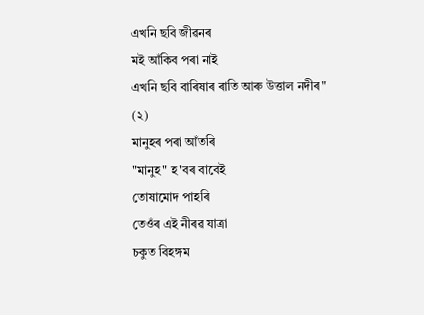এখনি ছবি জীৱনৰ
মই আঁকিব পৰা নাই
এখনি ছবি বাৰিষাৰ ৰাতি আৰু উত্তাল নদীৰ"
(২)
মানুহৰ পৰা আঁতৰি
"মানুহ" হ'বৰ বাবেই
তোষামোদ পাহৰি
তেওঁৰ এই নীৰৱ যাত্ৰা
চকুত বিহঙ্গম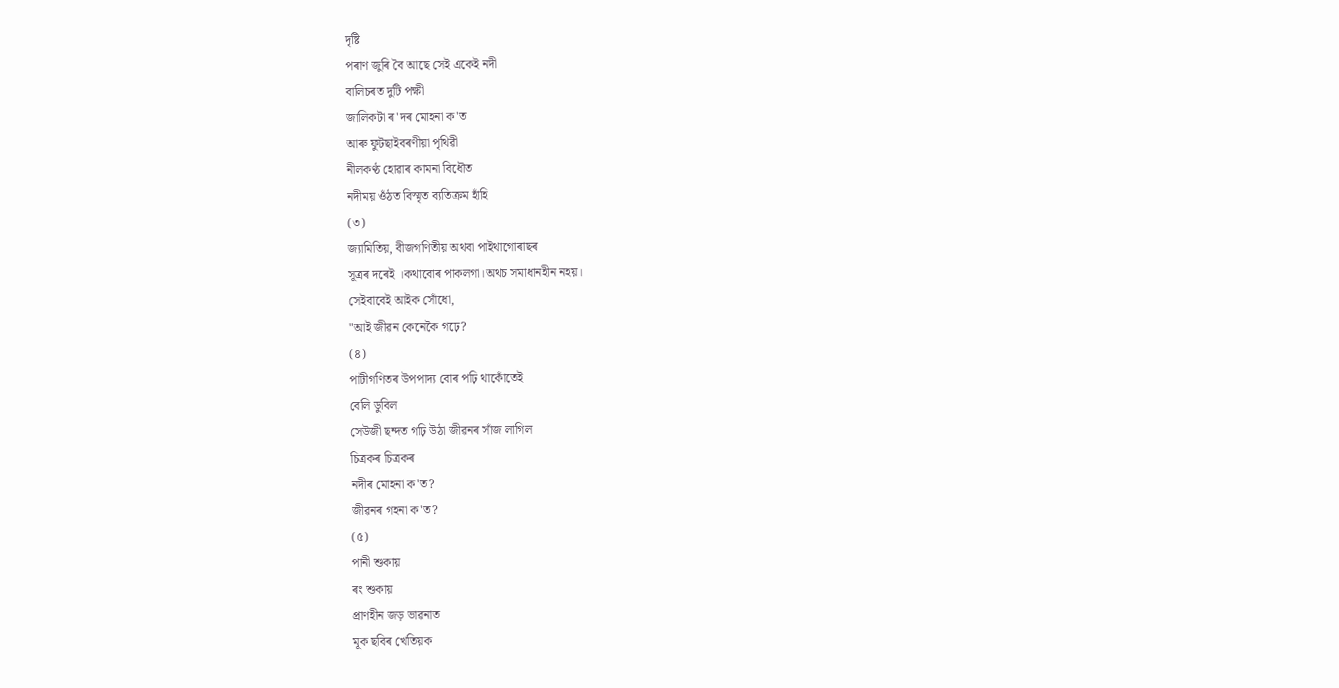দৃষ্টি
পৰাণ জুৰি বৈ আছে সেই একেই নদী
বালিচৰত দুটি পক্ষী
জালিকটা ৰ'দৰ মোহনা ক'ত
আৰু ফুটছাইবৰণীয়া পৃথিৱী
নীলকণ্ঠ হোৱাৰ কামনা বিধৌত
নদীময় ওঁঠত বিস্মৃত ব্যতিক্ৰম হাঁহি
(৩)
জ্যামিতিয়, বীজগণিতীয় অথবা পাইথাগোৰাছৰ
সূত্ৰৰ দৰেই ।কথাবোৰ পাকলগা।অথচ সমাধানহীন নহয়।
সেইবাবেই আইক সোঁধো,
"আই জীৱন কেনেকৈ গঢ়ে?
(৪)
পাটীগণিতৰ উপপাদ্য বোৰ পঢ়ি থাকোঁতেই
বেলি ডুবিল
সেউজী ছন্দত গঢ়ি উঠা জীৱনৰ সাঁজ লাগিল
চিত্ৰকৰ চিত্ৰকৰ
নদীৰ মোহনা ক'ত?
জীৱনৰ গহনা ক'ত?
(৫)
পানী শুকায়
ৰং শুকায়
প্ৰাণহীন জড় ভাৱনাত
মূক ছবিৰ খেতিয়ক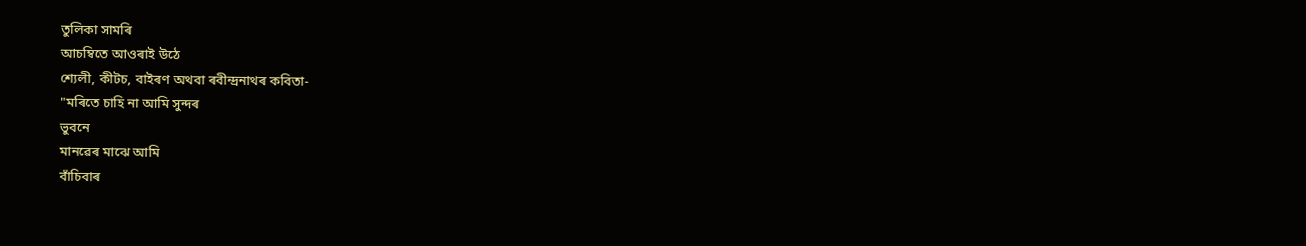তুলিকা সামৰি
আচম্বিতে আওৰাই উঠে
শ্যেলী, কীটচ, বাইৰণ অথবা ৰবীন্দ্ৰনাথৰ কবিতা-
"মৰিতে চাহি না আমি সুন্দৰ
ভুবনে
মানৱেৰ মাঝে আমি
বাঁচিবাৰ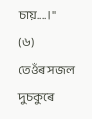চায়....।"
(৬)
তেওঁৰ সজল দুচকুৰে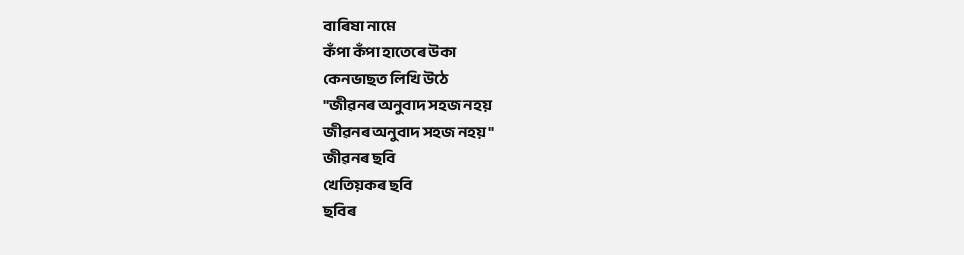বাৰিষা নামে
কঁপা কঁপা হাতেৰে উকা
কেনভাছত লিখি উঠে
"জীৱনৰ অনুবাদ সহজ নহয়
জীৱনৰ অনুবাদ সহজ নহয়"
জীৱনৰ ছবি
খেতিয়কৰ ছবি
ছবিৰ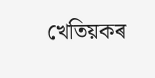খেতিয়কৰ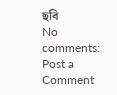ছবি
No comments:
Post a Comment